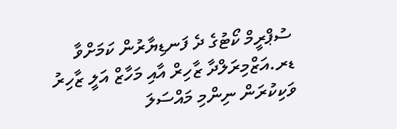ސުޕްރީމް ކޯޓުގެ ދެ ފަނޑިޔާރުން ކަމަށްވާ ޑރ.އަޒްމިރަލްދާ ޒާހިރް އާއި މަހާޒް އަލީ ޒާހިރު ވަކިކުރަން ނިންމި މައްސަލަ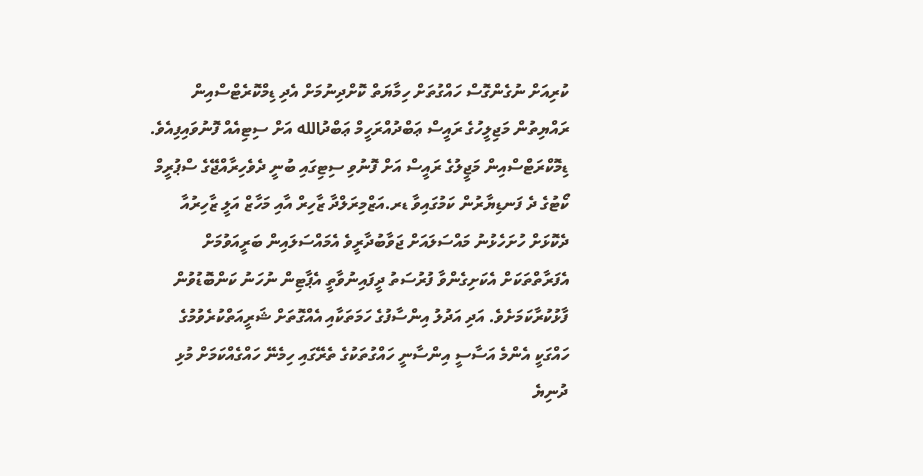ކުރިއަށް ނުގެންގޮސް ހައްގުތަށް ހިމާޔަތް ކޮށްދިނުމަށް އެދި ޑިމްކޮރެޓްސްއިން ރައްޔިތުން މަޖިލީހުގެ ރައީސް ޢަބްދުއްރަހީމް ޢަބްދުالله އަށް ސިޓިއެއް ފޮނުވައިފިއެވެ.
ޑިމޮކްރަޓްސްއިން މަޖީލުގެ ރައީސް އަށް ފޮނުވި ސިޓިގައި ބުނީ ދެވެހިރާއްޖޭގެ ސްޕުރީމް ކޯޓުގެ ދެ ފަނޑިޔާރުން ކަމުގައިވާ ޑރ.އަޒްމިރަލްދާ ޒާހިރް އާއި މަހާޒް އަލީ ޒާހިރުއާ ދެކޮޅަށް ހުށަހެޅުނު މައްސަލައަށް ޖަވާބުދާރީވެ އެމައްސަލައިން ބަރީއަވުމަށް އެފަރާތްތަކަށް އެކަށިގެންވާ ފުރުސަތު ދީފައިނުވާތީ އެޕާޓިން ނުހަނު ކަންބޮޑުވުން ފާޅުކުރާކަމަށެވެ. އަދި އަދުލު އިންސާފުގެ ހަމަތަކާއި އެއްގޮތަށް ޝަރީއަތްކުރެވުމުގެ ހައްގަކީ އެންމެ އަސާސީ އިންސާނީ ހައްގުތަކުގެ ތެރޭގައި ހިމެނޭ ހައްގެއްކަމަށް މުޅި ދުނިޔެ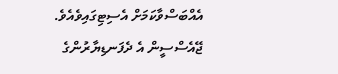އެއްބަސްވާކަމަށް އެސިޓިގައިވެއެވެ.
ޖޭއެސްސީން އެ ދެފަނޑިޔާރުންގެ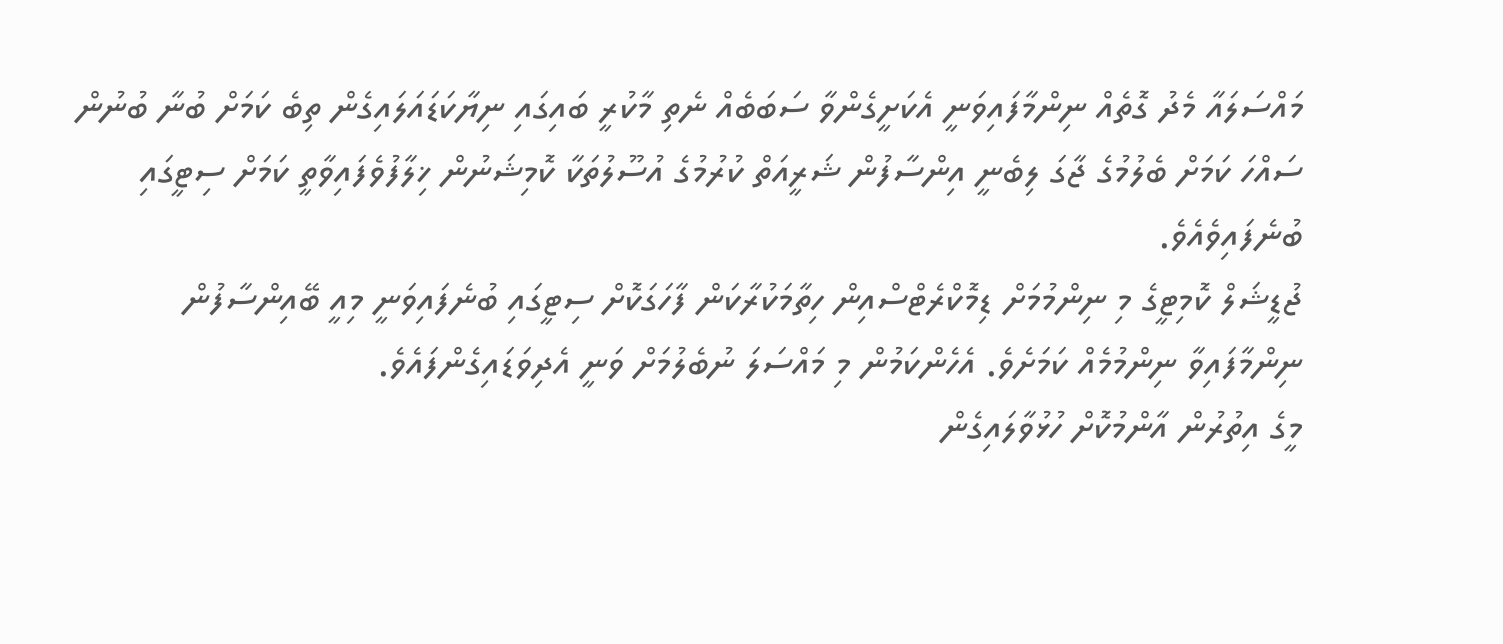މައްސަލައާ މެދު ގޮތެއް ނިންމާފައިވަނީ އެކަށީގެންވާ ސަބަބެއް ނެތި މާކުރީ ބައިގައި ނިޔާކަޑައަލައިގެން ތިބެ ކަމަށް ބުނާ ބުނުން ސައްހަ ކަމަށް ބެލުމުގެ ޖާގަ ލިބެނީ އިންސާފުން ޝަރީއަތް ކުރުމުގެ އުސޫލުތަކާ ކޮމިޝަނުން ޚިލާފުވެފައިވާތީ ކަމަށް ސިޓީގައި ބުނެފައިވެއެވެ.
ޖުޑީޝަލް ކޮމިޓީގެ މި ނިންމުމަށް ޑިމޮކްރެޓްސްއިން ހިތާމަކުރާކަން ފާހަގަކޮށް ސިޓީގައި ބުނެފައިވަނީ މިއީ ބޭއިންސާފުން ނިންމާފައިވާ ނިންމުމެއް ކަމަށެވެ. އެހެންކަމުން މި މައްސަލަ ނުބެލުމަށް ވަނީ އެދިވަޑައިގެންފައެވެ.
މީގެ އިތުރުން އާންމުކޮށް ހުޅުވާލައިގެން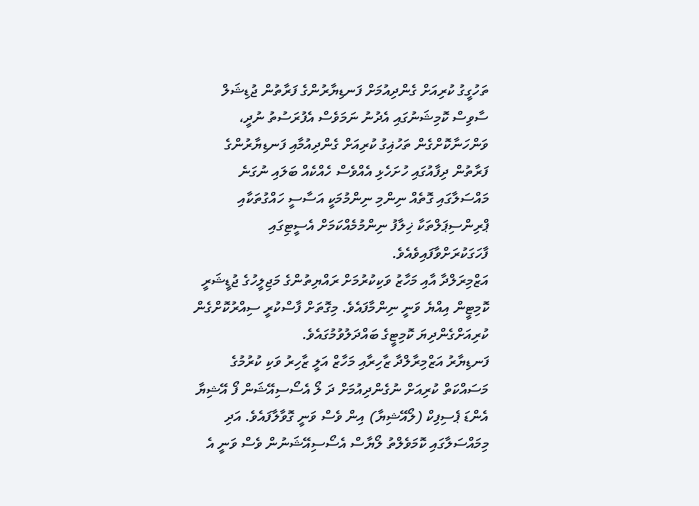ތަހުގީގު ކުރިއަށް ގެންދިއުމަށް ފަނޑިޔާރުންގެ ފަރާތުން ޖުޑިޝަލް ސާވިސް ކޮމިޝަނުގައި އެދުނު ނަމަވެސް އެފުރަސުތު ނުދީ، ވަންހަނާކޮށްގެން ތަހުޣިގު ކުރިއަށް ގެންދިއުމާއި ފަނޑިޔާރުންގެ ފަރާތުން ދިފާއުގައި ހުށަހެޅި އެއްވެސް ހެއްކެއް ބަލައި ނުގަނެ މައްސަލާގައި ގޮތެއް ނިންމި ނިންމުމަކީ އަސާސީ ހައްގުތަކާއި ޕްރިންސިޕަލްތަކާ ޚިލާފު ނިންމުމެއްކަމަށް އެސީޓިގައި ފާހަގަކުރަށްވާފައިވެއެވެ.
އަޒްމިރަލްދާ އާއި މަހާޒު ވަކިކުރުމަށް ރައްޔިތުންގެ މަޖިލީހުގެ ޖުޑީޝަރީ ކޮމިޓީން އިއްޔެ ވަނީ ނިންމާފައެވެ. މިގޮތަށް ފާސްކުރީ ސިއްރުކޮށްގެން ކުރިއަށްގެންދިޔަ ކޮމިޓީގެ ބައްދަލުވުމުގައެވެ.
ފަނޑިޔާރު އަޒްމިރާލްދާ ޒާހިރާއި މަހާޒް އަލީ ޒާހިރު ވަކި ކުރުމުގެ މަސައްކަތް ކުރިއަށް ނުގެންދިއުމަށް ދަ ލޯ އެސޯސިއޭޝަން ފޯ އޭޝިޔާ އެންޑަ ޕެސިފިކް (ލޯއޭޝިޔާ) އިން ވެސް ވަނީ ގޮވާލާފައެވެ. އަދި މިމައްސަލާގައި ކޮމަވެލްތު ލޯޔާސް އެސޯސިއޭޝަނުން ވެސް ވަނީ އެ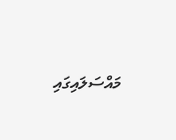މައްސަލައިގައި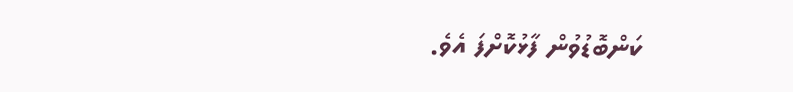ކަންބޮޑުވުން ފާޅުކޮށްފަ އެވެ.